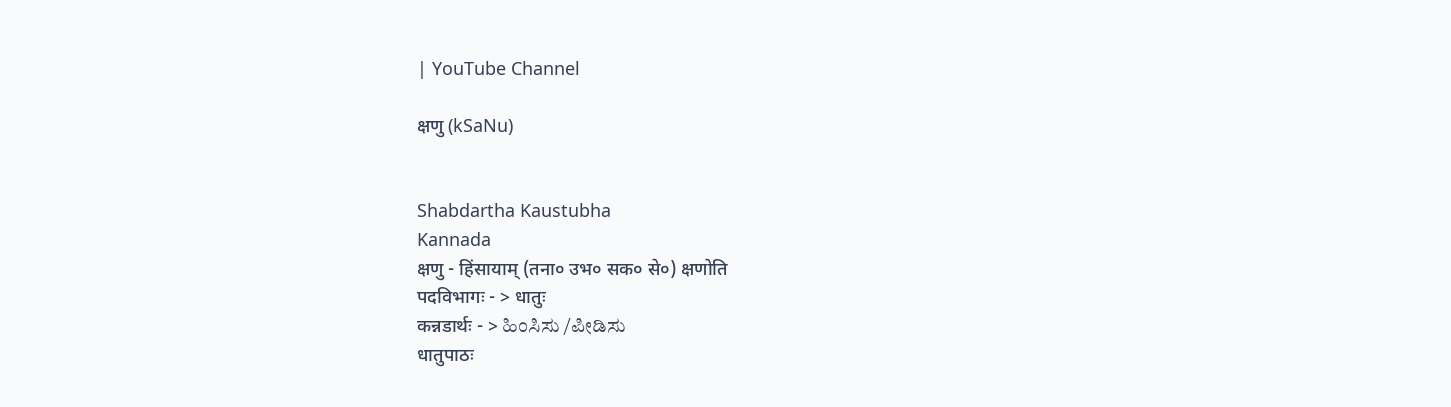| YouTube Channel

क्षणु (kSaNu)


Shabdartha Kaustubha
Kannada
क्षणु - हिंसायाम् (तना० उभ० सक० से०) क्षणोति
पदविभागः - > धातुः
कन्नडार्थः - > ಹಿಂಸಿಸು /ಪೀಡಿಸು
धातुपाठः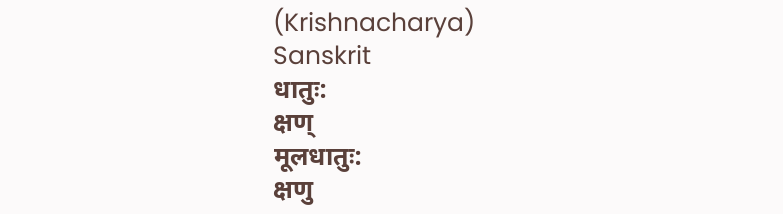(Krishnacharya)
Sanskrit
धातुः:
क्षण्
मूलधातुः:
क्षणु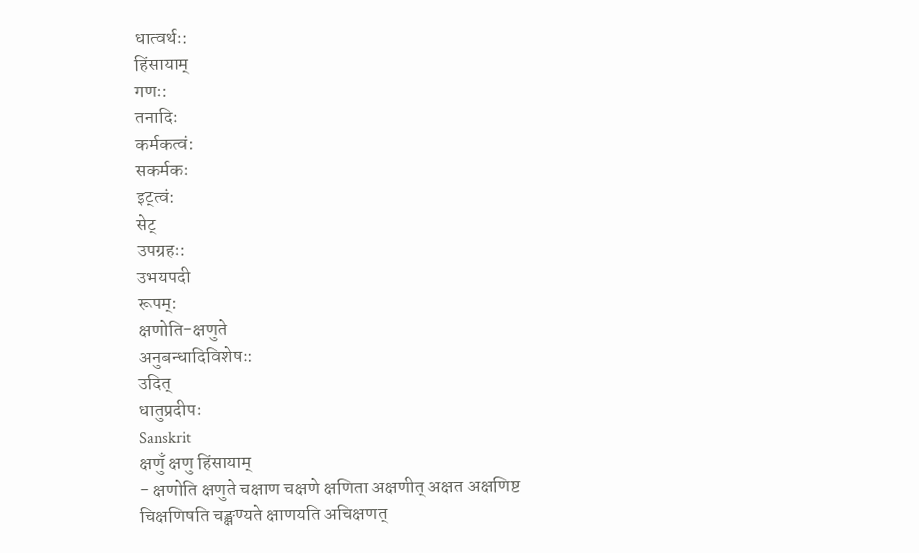धात्वर्थः:
हिंसायाम्
गणः:
तनादिः
कर्मकत्वं:
सकर्मकः
इट्त्वं:
सेट्
उपग्रहः:
उभयपदी
रूपम्:
क्षणोति-क्षणुते
अनुबन्धादिविशेषः:
उदित्
धातुप्रदीपः
Sanskrit
क्षणुँ क्षणु हिंसायाम्
- क्षणोति क्षणुते चक्षाण चक्षणे क्षणिता अक्षणीत् अक्षत अक्षणिष्ट चिक्षणिषति चङ्क्षण्यते क्षाणयति अचिक्षणत्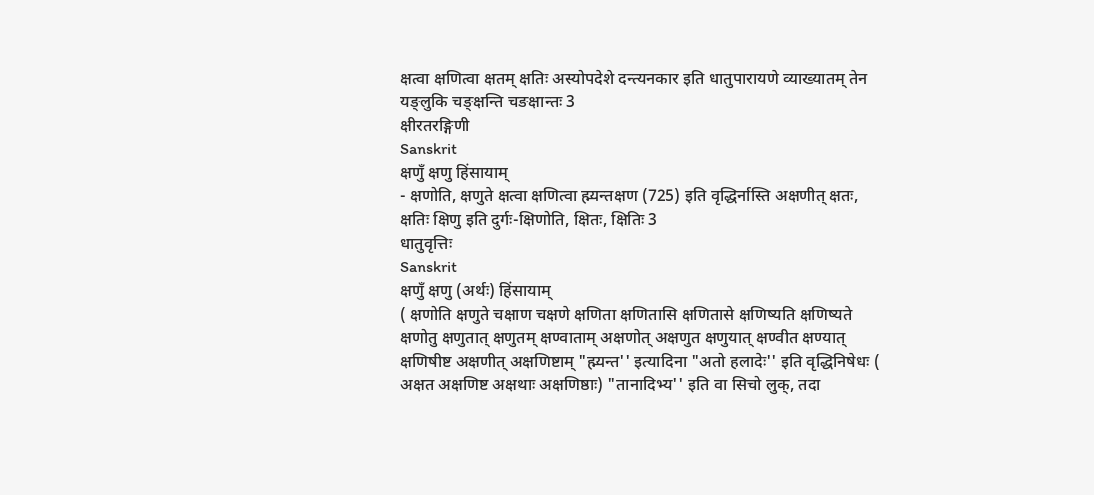क्षत्वा क्षणित्वा क्षतम् क्षतिः अस्योपदेशे दन्त्यनकार इति धातुपारायणे व्याख्यातम् तेन यङ्लुकि चङ्क्षन्ति चङक्षान्तः 3
क्षीरतरङ्गिणी
Sanskrit
क्षणुँ क्षणु हिंसायाम्
- क्षणोति, क्षणुते क्षत्वा क्षणित्वा ह्म्यन्तक्षण (725) इति वृद्धिर्नास्ति अक्षणीत् क्षतः, क्षतिः क्षिणु इति दुर्गः-क्षिणोति, क्षितः, क्षितिः 3
धातुवृत्तिः
Sanskrit
क्षणुँ क्षणु (अर्थः) हिंसायाम्
( क्षणोति क्षणुते चक्षाण चक्षणे क्षणिता क्षणितासि क्षणितासे क्षणिष्यति क्षणिष्यते क्षणोतु क्षणुतात् क्षणुतम् क्षण्वाताम् अक्षणोत् अक्षणुत क्षणुयात् क्षण्वीत क्षण्यात् क्षणिषीष्ट अक्षणीत् अक्षणिष्टाम् "ह्म्यन्त'' इत्यादिना "अतो हलादेः'' इति वृद्धिनिषेधः ( अक्षत अक्षणिष्ट अक्षथाः अक्षणिष्ठाः) "तानादिभ्य'' इति वा सिचो लुक्, तदा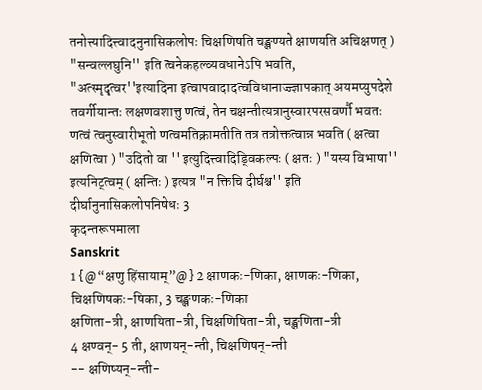तनोत्त्यादित्त्वादनुनासिकलोपः चिक्षणिषति चङ्क्षण्यते क्षाणयति अचिक्षणत् ) "सन्वल्लघुनि'' इति त्वनेकहल्व्यवधानेऽपि भवति, "अत्स्मृदृत्वर''इत्यादिना इत्वापवादादत्वविधानाज्ज्ज्ञापकात् अयमप्युपदेशे तवर्गीयान्तः लक्षणवशात्तु णत्वं, तेन चक्षन्तीत्यत्रानुस्वारपरसवर्णौ भवतः णत्वं त्वनुस्वारीभूतो णत्वमतिक्रामतीति तत्र तत्रोक्तत्वान्न भवति ( क्षत्वा क्षणित्वा ) "उदितो वा '' इत्युदित्त्वादिड्विकल्पः ( क्षतः ) "यस्य विभाषा'' इत्यनिट्त्वम् ( क्षन्तिः ) इत्यत्र "न क्तिचि दीर्घश्च'' इति दीर्घानुनासिकलोपनिषेधः 3
कृदन्तरूपमाला
Sanskrit
1 {@“क्षणु हिंसायाम्”@} 2 क्षाणकः-णिका, क्षाणकः-णिका, चिक्षणिषकः-षिका, 3 चङ्क्षणकः-णिका
क्षणिता-त्री, क्षाणयिता-त्री, चिक्षणिषिता-त्री, चङ्क्षणिता-त्री
4 क्षण्वन्- 5 ती, क्षाणयन्-न्ती, चिक्षणिषन्-न्ती
-- क्षणिष्यन्-न्ती-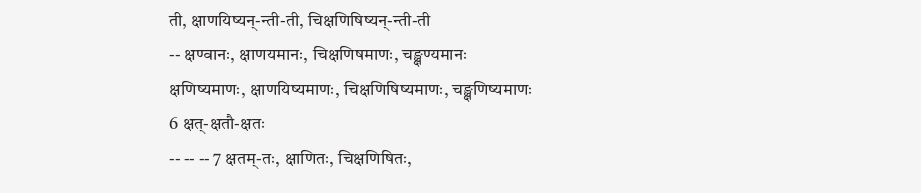ती, क्षाणयिष्यन्-न्ती-ती, चिक्षणिषिष्यन्-न्ती-ती
-- क्षण्वानः, क्षाणयमानः, चिक्षणिषमाणः, चङ्क्षण्यमानः
क्षणिष्यमाणः, क्षाणयिष्यमाणः, चिक्षणिषिष्यमाणः, चङ्क्षणिष्यमाणः
6 क्षत्-क्षतौ-क्षतः
-- -- -- 7 क्षतम्-तः, क्षाणितः, चिक्षणिषितः,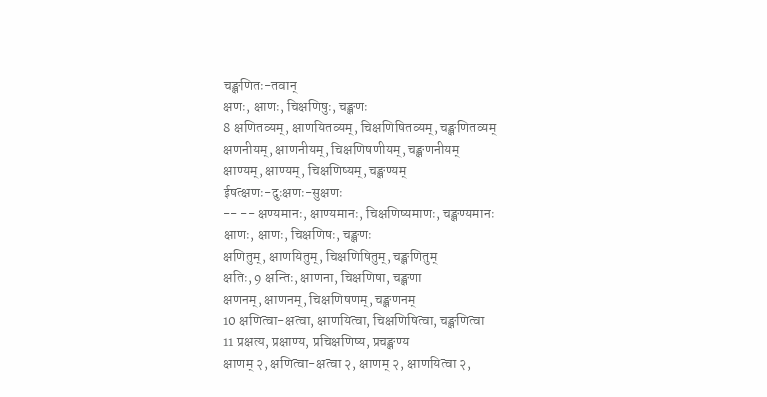चङ्क्षणितः-तवान्
क्षणः, क्षाणः, चिक्षणिषुः, चङ्क्षणः
8 क्षणितव्यम्, क्षाणयितव्यम्, चिक्षणिषितव्यम्, चङ्क्षणितव्यम्
क्षणनीयम्, क्षाणनीयम्, चिक्षणिषणीयम्, चङ्क्षणनीयम्
क्षाण्यम्, क्षाण्यम्, चिक्षणिष्यम्, चङ्क्षण्यम्
ईषत्क्षणः-दुःक्षणः-सुक्षणः
-- -- क्षण्यमानः, क्षाण्यमानः, चिक्षणिष्यमाणः, चङ्क्षण्यमानः
क्षाणः, क्षाणः, चिक्षणिषः, चङ्क्षणः
क्षणितुम्, क्षाणयितुम्, चिक्षणिषितुम्, चङ्क्षणितुम्
क्षतिः, 9 क्षन्तिः, क्षाणना, चिक्षणिषा, चङ्क्षणा
क्षणनम्, क्षाणनम्, चिक्षणिषणम्, चङ्क्षणनम्
10 क्षणित्वा-क्षत्वा, क्षाणयित्वा, चिक्षणिषित्वा, चङ्क्षणित्वा
11 प्रक्षत्य, प्रक्षाण्य, प्रचिक्षणिष्य, प्रचङ्क्षण्य
क्षाणम् २, क्षणित्वा-क्षत्वा २, क्षाणम् २, क्षाणयित्वा २,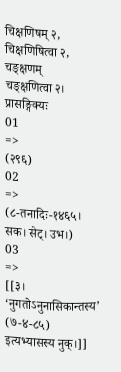चिक्षणिषम् २, चिक्षणिषित्वा २, चङ्क्षणम्
चङ्क्षणित्वा २।
प्रासङ्गिक्यः
01
=>
(२९६)
02
=>
(८-तनादिः-१४६५। सक। सेट्। उभ।)
03
=>
[[३। ‘नुगतोऽनुनासिकान्तस्य’ (७-४-८५) इत्यभ्यासस्य नुक्।]]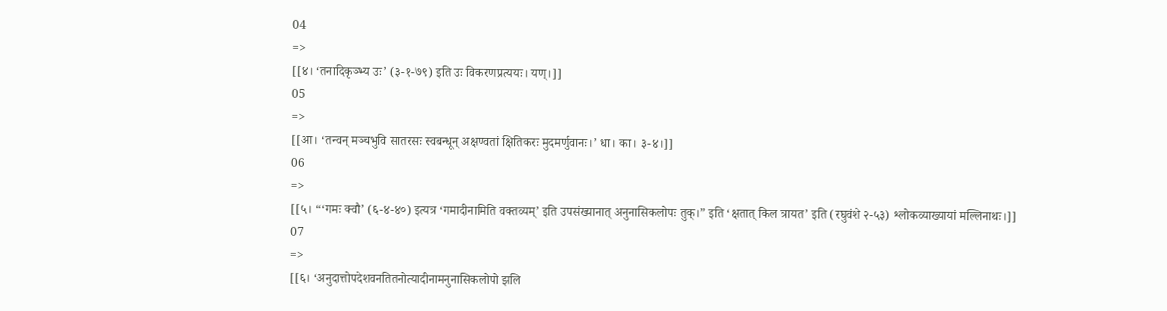04
=>
[[४। ‘तनादिकृञ्भ्य उः’ (३-१-७९) इति उः विकरणप्रत्ययः। यण्।]]
05
=>
[[आ। ‘तन्वन् मञ्चभुवि सातरसः स्वबन्धून् अक्षण्वतां क्षितिकरः मुदमर्णुवानः।’ धा। का। ३-४।]]
06
=>
[[५। “‘गमः क्वौ’ (६-४-४०) इत्यत्र ‘गमादीनामिति वक्तव्यम्’ इति उपसंख्यानात् अनुनासिकलोपः तुक्।” इति ‘क्षतात् किल त्रायत’ इति (रघुवंशे २-५३) श्लोकव्याख्यायां मल्लिनाथः।]]
07
=>
[[६। ‘अनुदात्तोपदेशवनतितनोत्यादीनामनुनासिकलोपो झलि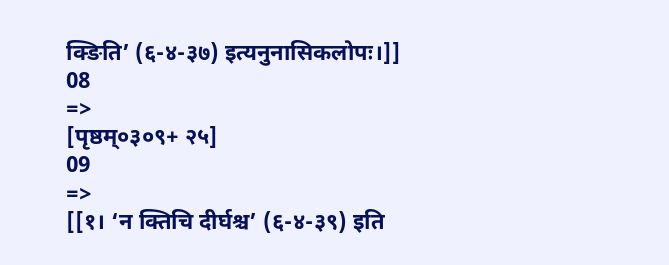क्ङिति’ (६-४-३७) इत्यनुनासिकलोपः।]]
08
=>
[पृष्ठम्०३०९+ २५]
09
=>
[[१। ‘न क्तिचि दीर्घश्च’ (६-४-३९) इति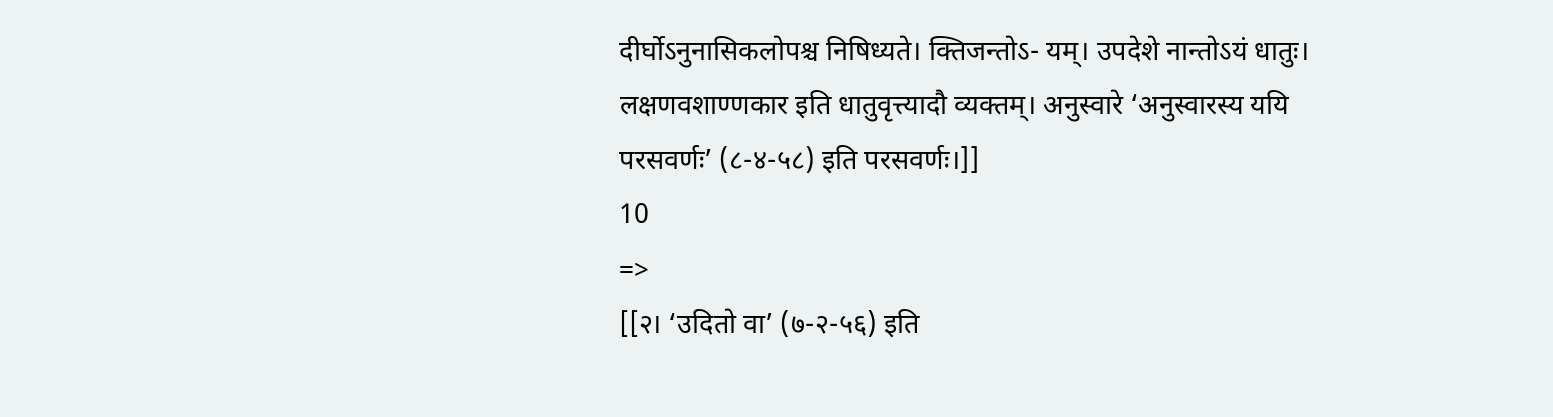दीर्घोऽनुनासिकलोपश्च निषिध्यते। क्तिजन्तोऽ- यम्। उपदेशे नान्तोऽयं धातुः। लक्षणवशाण्णकार इति धातुवृत्त्यादौ व्यक्तम्। अनुस्वारे ‘अनुस्वारस्य ययि परसवर्णः’ (८-४-५८) इति परसवर्णः।]]
10
=>
[[२। ‘उदितो वा’ (७-२-५६) इति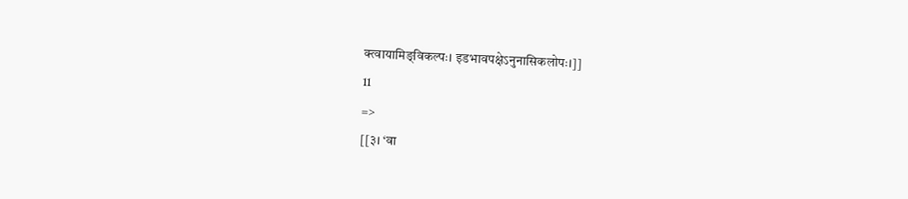क्त्वायामिङ्विकल्पः। इडभावपक्षेऽनुनासिकलोपः।]]
11
=>
[[३। ‘वा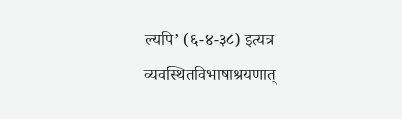ल्यपि’ (६-४-३८) इत्यत्र व्यवस्थितविभाषाश्रयणात्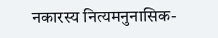नकारस्य नित्यमनुनासिक-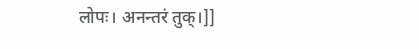लोपः। अनन्तरं तुक्।]]